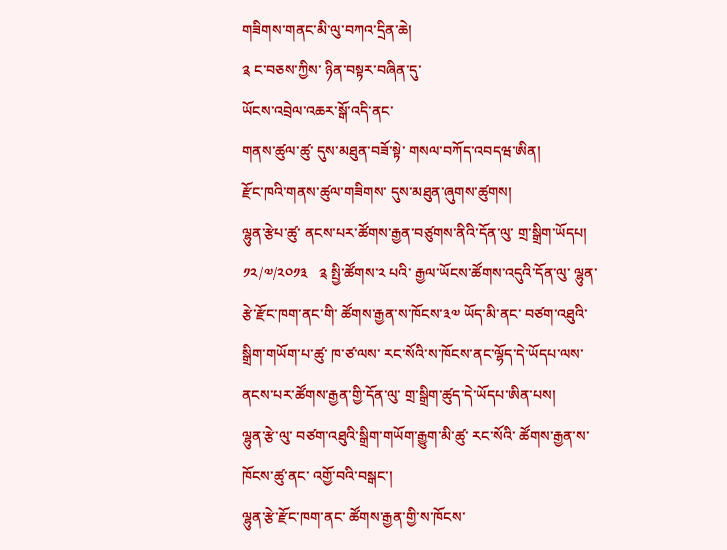གཟིགས་གནང་མི་ལུ་བཀའ་དྲིན་ཆེ།
༉ ང་བཅས་ཀྱིས་ ཉིན་བསྟར་བཞིན་དུ་
ཡོངས་འབྲེལ་འཆར་སྒོ་འདི་ནང་
གནས་ཚུལ་ཚུ་ དུས་མཐུན་བཟོ་སྟེ་ གསལ་བཀོད་འབདཝ་ཨིན།
རྫོང་ཁའི་གནས་ཚུལ་གཟིགས་ དུས་མཐུན་ཞུགས་ཚུགས།
ལྷུན་རྩེཔ་ཚུ་ ནངས་པར་ཚོགས་རྒྱན་བཙུགས་ནིའི་དོན་ལུ་ གྲ་སྒྲིག་ཡོདཔ།
༡༢/༧/༢༠༡༣   ༉ སྤྱི་ཚོགས་༢ པའི་ རྒྱལ་ཡོངས་ཚོགས་འདུའི་དོན་ལུ་ ལྷུན་རྩེ་རྫོང་ཁག་ནང་གི་ ཚོགས་རྒྱན་ས་ཁོངས་༣༧ ཡོད་མི་ནང་ བཙག་འཐུའི་སྒྲིག་གཡོག་པ་ཚུ་ ཁ་ཙ་ལས་ རང་སོའི་ས་ཁོངས་ནང་ལྷོད་དེ་ཡོདཔ་ལས་ ནངས་པར་ཚོགས་རྒྱན་གྱི་དོན་ལུ་ གྲ་སྒྲིག་ཚུད་དེ་ཡོདཔ་ཨིན་པས།
ལྷུན་རྩེ་ལུ་ བཙག་འཐུའི་སྒྲིག་གཡོག་རྒྱུག་མི་ཚུ་ རང་སོའི་ ཚོགས་རྒྱན་ས་ཁོངས་ཚུ་ནང་ འགྱོ་བའི་བསྒང་།
ལྷུན་རྩེ་རྫོང་ཁག་ནང་ ཚོགས་རྒྱན་གྱི་ས་ཁོངས་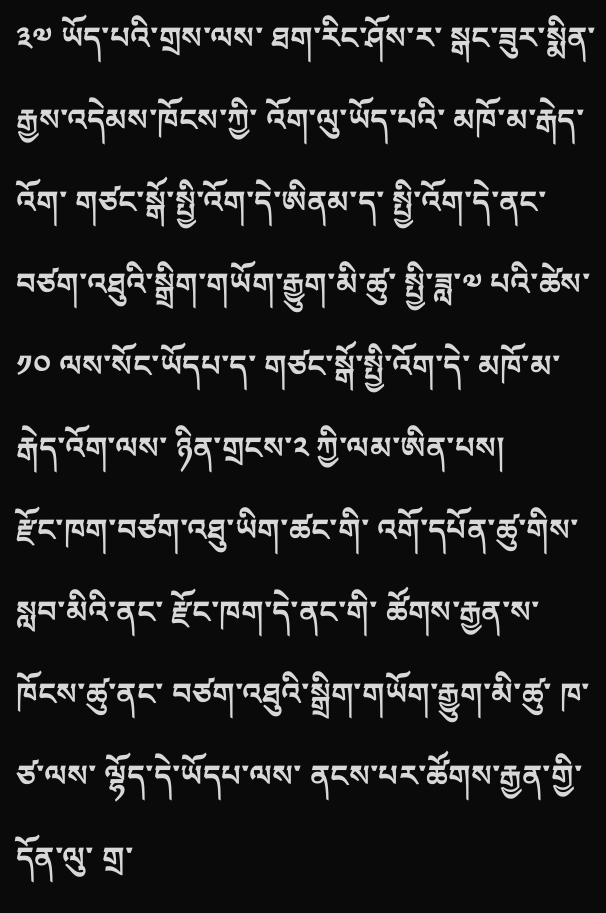༣༧ ཡོད་པའི་གྲས་ལས་ ཐག་རིང་ཤོས་ར་ སྒང་ཟུར་སྨིན་རྒྱས་འདེམས་ཁོངས་ཀྱི་ འོག་ལུ་ཡོད་པའི་ མཁོ་མ་རྒེད་འོག་ གཙང་སྒོ་སྤྱི་འོག་དེ་ཨིནམ་ད་ སྤྱི་འོག་དེ་ནང་ བཙག་འཐུའི་སྒྲིག་གཡོག་རྒྱུག་མི་ཚུ་ སྤྱི་ཟླ་༧ པའི་ཚེས་༡༠ ལས་སོང་ཡོདཔ་ད་ གཙང་སྒོ་སྤྱི་འོག་དེ་ མཁོ་མ་རྒེད་འོག་ལས་ ཉིན་གྲངས་༢ ཀྱི་ལམ་ཨིན་པས།
རྫོང་ཁག་བཙག་འཐུ་ཡིག་ཚང་གི་ འགོ་དཔོན་ཚུ་གིས་ སླབ་མིའི་ནང་ རྫོང་ཁག་དེ་ནང་གི་ ཚོགས་རྒྱན་ས་ཁོངས་ཚུ་ནང་ བཙག་འཐུའི་སྒྲིག་གཡོག་རྒྱུག་མི་ཚུ་ ཁ་ཙ་ལས་ ལྷོད་དེ་ཡོདཔ་ལས་ ནངས་པར་ཚོགས་རྒྱན་གྱི་དོན་ལུ་ གྲ་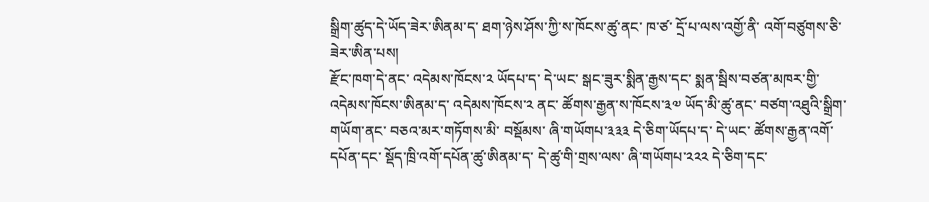སྒྲིག་ཚུད་དེ་ཡོད་ཟེར་ཨིནམ་ད་ ཐག་ཉེས་ཤོས་ཀྱི་ས་ཁོངས་ཚུ་ནང་ ཁ་ཙ་ དྲོ་པ་ལས་འགྱོ་ནི་ འགོ་བཙུགས་ཅི་ཟེར་ཨིན་པས།
རྫོང་ཁག་དེ་ནང་ འདེམས་ཁོངས་༢ ཡོདཔ་ད་ དེ་ཡང་ སྒང་ཟུར་སྨིན་རྒྱས་དང་ སྨན་སྦིས་བཙན་མཁར་གྱི་ འདེམས་ཁོངས་ཨིནམ་ད་ འདེམས་ཁོངས་༢ ནང་ ཚོགས་རྒྱན་ས་ཁོངས་༣༧ ཡོད་མི་ཚུ་ནང་ བཙག་འཐུའི་སྒྲིག་གཡོག་ནང་ བཅའ་མར་གཏོགས་མི་ བསྡོམས་ ཞི་གཡོགཔ་༣༣༣ དེ་ཅིག་ཡོདཔ་ད་ དེ་ཡང་ ཚོགས་རྒྱན་འགོ་དཔོན་དང་ སྡོད་ཁྲི་འགོ་དཔོན་ཚུ་ཨིནམ་ད་ དེ་ཚུ་གི་གྲས་ལས་ ཞི་གཡོགཔ་༢༢༢ དེ་ཅིག་དང་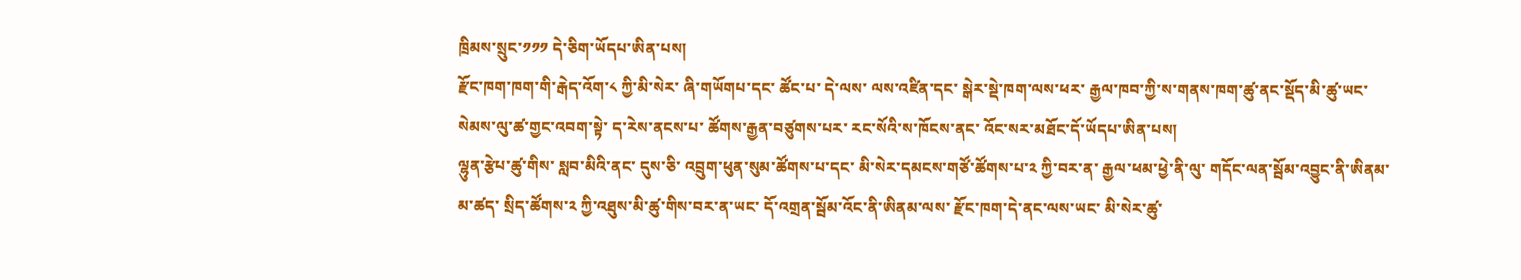ཁྲིམས་སྲུང་༡༡༡ དེ་ཅིག་ཡོདཔ་ཨིན་པས།
རྫོང་ཁག་ཁག་གི་རྒེད་འོག་༨ ཀྱི་མི་སེར་ ཞི་གཡོགཔ་དང་ ཚོང་པ་ དེ་ལས་ ལས་འཛིན་དང་ སྒེར་སྡེ་ཁག་ལས་ཕར་ རྒྱལ་ཁབ་ཀྱི་ས་གནས་ཁག་ཚུ་ནང་སྡོད་མི་ཚུ་ཡང་ སེམས་ལུ་ཚ་གྱང་འབག་སྟེ་ ད་རེས་ནངས་པ་ ཚོགས་རྒྱན་བཙུགས་པར་ རང་སོའི་ས་ཁོངས་ནང་ འོང་སར་མཐོང་དོ་ཡོདཔ་ཨིན་པས།
ལྷུན་རྩེཔ་ཚུ་གིས་ སླབ་མིའི་ནང་ དུས་ཅི་ འབྲུག་ཕུན་སུམ་ཚོགས་པ་དང་ མི་སེར་དམངས་གཙོ་ཚོགས་པ་༢ ཀྱི་བར་ན་ རྒྱལ་ཕམ་ཕྱེ་ནི་ལུ་ གདོང་ལན་སྦོམ་འབྱུང་ནི་ཨིནམ་མ་ཚད་ སྲིད་ཚོགས་༢ ཀྱི་འཐུས་མི་ཚུ་གིས་བར་ན་ཡང་ དོ་འགྲན་སྦོམ་འོང་ནི་ཨིནམ་ལས་ རྫོང་ཁག་དེ་ནང་ལས་ཡང་ མི་སེར་ཚུ་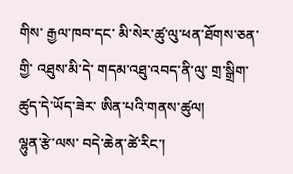གིས་ རྒྱལ་ཁབ་དང་ མི་སེར་ཚུ་ལུ་ཕན་ཐོགས་ཅན་གྱི་ འཐུས་མི་དེ་ གདམ་འཐུ་འབད་ནི་ལུ་ གྲ་སྒྲིག་ཚུད་དེ་ཡོད་ཟེར་ ཨིན་པའི་གནས་ཚུལ།
ལྷུན་རྩེ་ལས་ བདེ་ཆེན་ཚེ་རིང་།